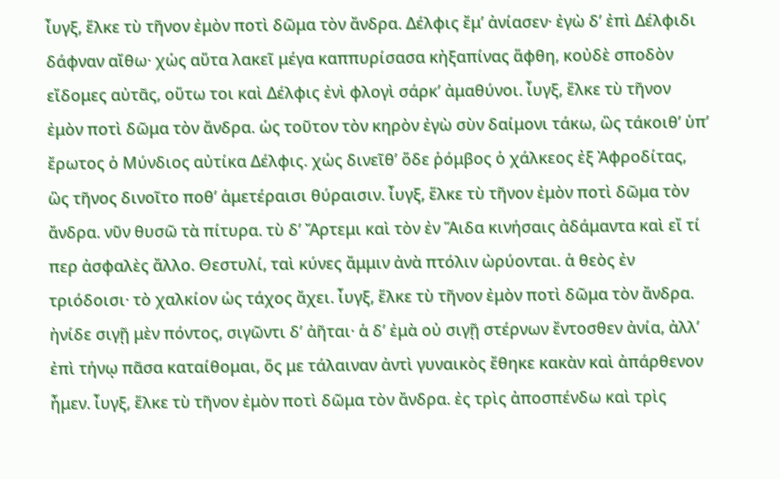ἶυγξ, ἕλκε τὺ τῆνον ἐμὸν ποτὶ δῶμα τὸν ἄνδρα. Δέλφις ἔμʼ ἀνίασεν· ἐγὼ δʼ ἐπὶ Δέλφιδι δάφναν αἴθω· χὡς αὕτα λακεῖ μέγα καππυρίσασα κἠξαπίνας ἅφθη, κοὐδὲ σποδὸν εἴδομες αὐτᾶς, οὕτω τοι καὶ Δέλφις ἐνὶ φλογὶ σάρκʼ ἀμαθύνοι. ἶυγξ, ἕλκε τὺ τῆνον ἐμὸν ποτὶ δῶμα τὸν ἄνδρα. ὡς τοῦτον τὸν κηρὸν ἐγὼ σὺν δαίμονι τάκω, ὣς τάκοιθʼ ὑπʼ ἔρωτος ὁ Μύνδιος αὐτίκα Δέλφις. χὡς δινεῖθʼ ὅδε ῥόμβος ὁ χάλκεος ἐξ Ἀφροδίτας, ὣς τῆνος δινοῖτο ποθʼ ἁμετέραισι θύραισιν. ἶυγξ, ἕλκε τὺ τῆνον ἐμὸν ποτὶ δῶμα τὸν ἄνδρα. νῦν θυσῶ τὰ πίτυρα. τὺ δʼ Ἄρτεμι καὶ τὸν ἐν Ἅιδα κινήσαις ἀδάμαντα καὶ εἴ τί περ ἀσφαλὲς ἄλλο. Θεστυλί, ταὶ κύνες ἄμμιν ἀνὰ πτόλιν ὠρύονται. ἁ θεὸς ἐν τριόδοισι· τὸ χαλκίον ὡς τάχος ἄχει. ἶυγξ, ἕλκε τὺ τῆνον ἐμὸν ποτὶ δῶμα τὸν ἄνδρα. ἠνίδε σιγῇ μὲν πόντος, σιγῶντι δʼ ἀῆται· ἁ δʼ ἐμὰ οὐ σιγῇ στέρνων ἔντοσθεν ἀνία, ἀλλʼ ἐπὶ τήνῳ πᾶσα καταίθομαι, ὅς με τάλαιναν ἀντὶ γυναικὸς ἔθηκε κακὰν καὶ ἀπάρθενον ἦμεν. ἶυγξ, ἕλκε τὺ τῆνον ἐμὸν ποτὶ δῶμα τὸν ἄνδρα. ἐς τρὶς ἀποσπένδω καὶ τρὶς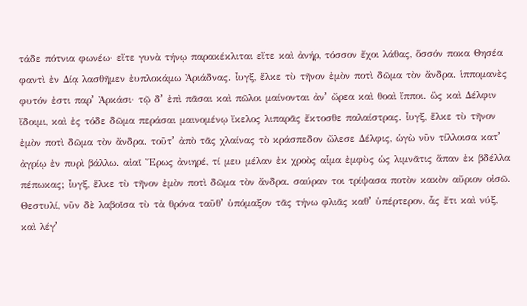τάδε πότνια φωνέω· εἴτε γυνὰ τήνῳ παρακέκλιται εἴτε καὶ ἀνήρ, τόσσον ἔχοι λάθας, ὅσσόν ποκα Θησέα φαντὶ ἐν Δίᾳ λασθῆμεν ἐυπλοκάμω Ἀριάδνας. ἶυγξ, ἕλκε τὺ τῆνον ἐμὸν ποτὶ δῶμα τὸν ἄνδρα. ἱππομανὲς φυτόν ἐστι παρʼ Ἀρκάσι· τῷ δʼ ἐπὶ πᾶσαι καὶ πῶλοι μαίνονται ἀνʼ ὤρεα καὶ θοαὶ ἵπποι. ὣς καὶ Δέλφιν ἴδοιμι, καὶ ἐς τόδε δῶμα περάσαι μαινομένῳ ἴκελος λιπαρᾶς ἔκτοσθε παλαίστρας. ἶυγξ, ἕλκε τὺ τῆνον ἐμὸν ποτὶ δῶμα τὸν ἄνδρα. τοῦτʼ ἀπὸ τᾶς χλαίνας τὸ κράσπεδον ὤλεσε Δέλφις, ὡγὼ νῦν τίλλοισα κατʼ ἀγρίῳ ἐν πυρὶ βάλλω. αἰαῖ Ἔρως ἀνιηρέ, τί μευ μέλαν ἐκ χροὸς αἷμα ἐμφὺς ὡς λιμνᾶτις ἅπαν ἐκ βδέλλα πέπωκας; ἶυγξ, ἕλκε τὺ τῆνον ἐμὸν ποτὶ δῶμα τὸν ἄνδρα. σαύραν τοι τρίψασα ποτὸν κακὸν αὔριον οἰσῶ. Θεστυλί, νῦν δὲ λαβοῖσα τὺ τὰ θρόνα ταῦθʼ ὑπόμαξον τᾶς τήνω φλιᾶς καθʼ ὑπέρτερον, ἇς ἔτι καὶ νύξ, καὶ λέγʼ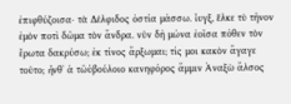ἐπιφθύζοισα· τὰ Δέλφιδος ὀστία μάσσω. ἶυγξ, ἕλκε τὺ τῆνον ἐμὸν ποτὶ δῶμα τὸν ἄνδρα. νῦν δὴ μώνα ἐοῖσα πόθεν τὸν ἔρωτα δακρύσω; ἐκ τίνος ἄρξωμαι; τίς μοι κακὸν ἄγαγε τοῦτο; ἦνθʼ ἁ τῶὐβούλοιο κανηφόρος ἄμμιν Ἀναξὼ ἄλσος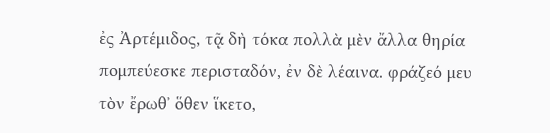ἐς Ἀρτέμιδος, τᾷ δὴ τόκα πολλὰ μὲν ἄλλα θηρία πομπεύεσκε περισταδόν, ἐν δὲ λέαινα. φράζεό μευ τὸν ἔρωθʼ ὅθεν ἵκετο,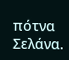πότνα Σελάνα.